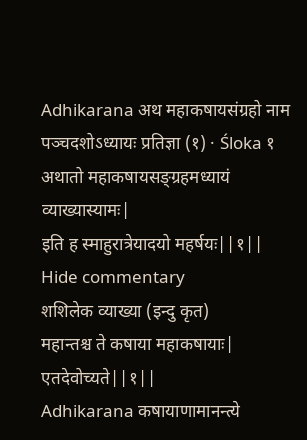Adhikarana अथ महाकषायसंग्रहो नाम पञ्चदशोऽध्यायः प्रतिज्ञा (१) · Śloka १
अथातो महाकषायसङ्ग्रहमध्यायं व्याख्यास्यामः|
इति ह स्माहुरात्रेयादयो महर्षयः||१||
Hide commentary
शशिलेक व्याख्या (इन्दु कृत)
महान्तश्च ते कषाया महाकषायाः| एतदेवोच्यते||१||
Adhikarana कषायाणामानन्त्ये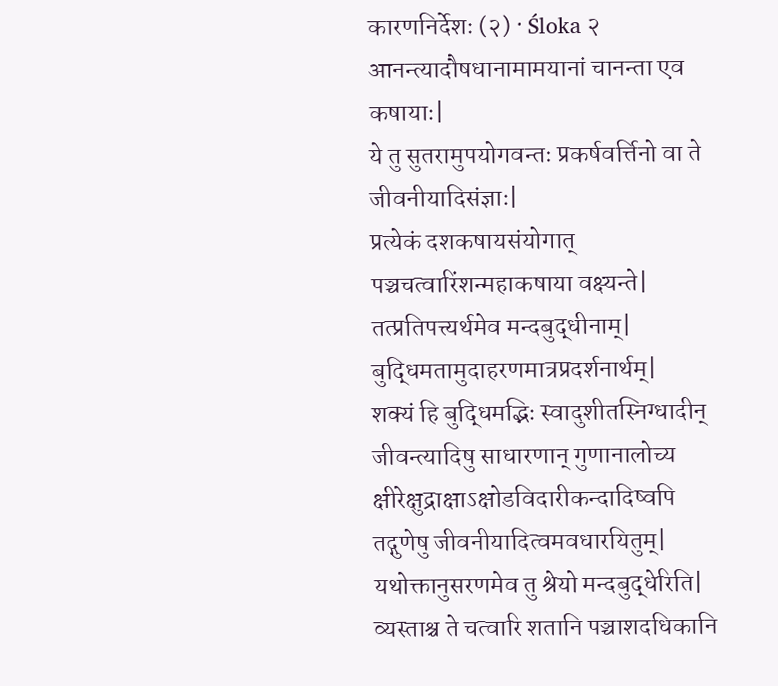कारणनिर्देशः (२) · Śloka २
आनन्त्यादौषधानामामयानां चानन्ता एव कषायाः|
ये तु सुतरामुपयोगवन्तः प्रकर्षवर्त्तिनो वा ते जीवनीयादिसंज्ञाः|
प्रत्येकं दशकषायसंयोगात् पञ्चचत्वारिंशन्महाकषाया वक्ष्यन्ते|
तत्प्रतिपत्त्यर्थमेव मन्दबुद्धीनाम्|
बुद्धिमतामुदाहरणमात्रप्रदर्शनार्थम्|
शक्यं हि बुद्धिमद्भिः स्वादुशीतस्निग्धादीन् जीवन्त्यादिषु साधारणान् गुणानालोच्य क्षीरेक्षुद्राक्षाऽक्षोडविदारीकन्दादिष्वपि तद्गुणेषु जीवनीयादित्वमवधारयितुम्|
यथोक्तानुसरणमेव तु श्रेयो मन्दबुद्धेरिति|
व्यस्ताश्च ते चत्वारि शतानि पञ्चाशदधिकानि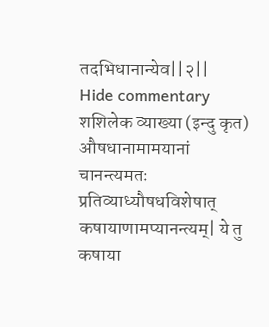तदभिधानान्येव||२||
Hide commentary
शशिलेक व्याख्या (इन्दु कृत)
औषधानामामयानां चानन्त्यमतः प्रतिव्याध्यौषधविशेषात् कषायाणामप्यानन्त्यम्| ये तु कषाया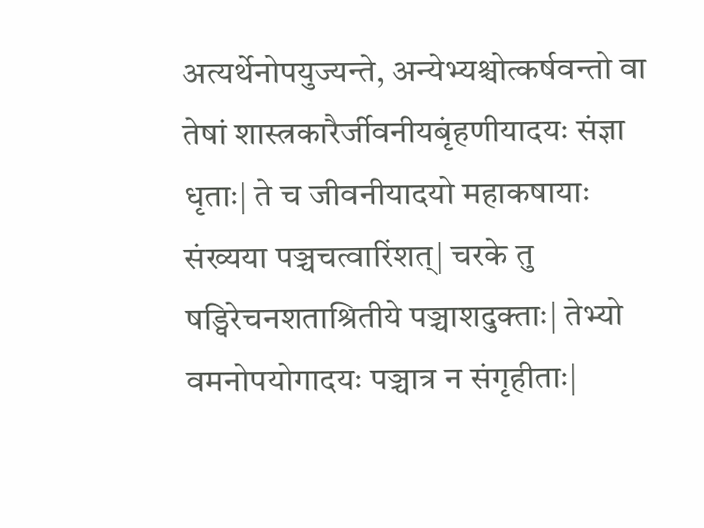अत्यर्थेनोपयुज्यन्ते, अन्येभ्यश्चोत्कर्षवन्तो वा तेषां शास्त्रकारैर्जीवनीयबृंहणीयादयः संज्ञा धृताः| ते च जीवनीयादयो महाकषायाः संख्यया पञ्चचत्वारिंशत्| चरके तु षड्विरेचनशताश्रितीये पञ्चाशदुक्ताः| तेभ्यो वमनोपयोगादयः पञ्चात्र न संगृहीताः|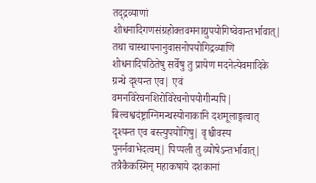तद्द्रव्याणां शोधनादिगणसंग्रहोक्तवमनाद्युपयोगिष्वेवान्तर्भावात्| तथा चास्थापनानुवासनोपयोगिद्रव्याणि शोधनादिपठितेषु सर्वेषु तु प्रायेण मदनेत्येवमादिके ग्रन्थे दृश्यन्त एव| एवं वमनविरेचनशिरोविरेचनोपयोगीन्यपि| बिल्वश्वदंष्ट्राग्निमन्थस्योनाकानि दशमूलाङ्गत्वात् दृश्यन्त एव बस्त्युपयोगिषु| वृश्चीवस्य पुनर्नवाभेदत्वम्| पिप्पली तु व्योषेऽन्तर्भावात्| तत्रैकैकस्मिन् महाकषाये दशकानां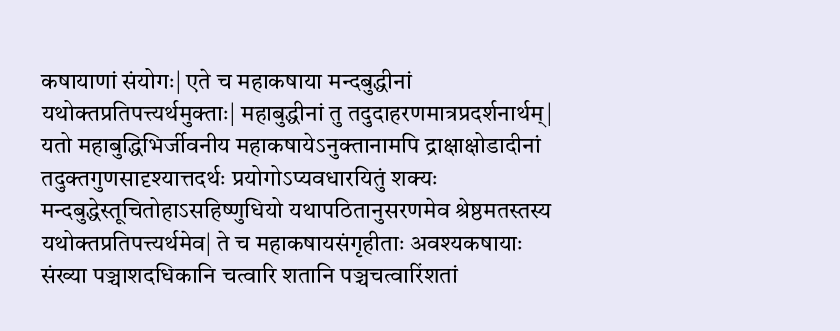कषायाणां संयोगः| एते च महाकषाया मन्दबुद्धीनां यथोक्तप्रतिपत्त्यर्थमुक्ताः| महाबुद्धीनां तु तदुदाहरणमात्रप्रदर्शनार्थम्| यतो महाबुद्धिभिर्जीवनीय महाकषायेऽनुक्तानामपि द्राक्षाक्षोडादीनां तदुक्तगुणसादृश्यात्तदर्थः प्रयोगोऽप्यवधारयितुं शक्यः मन्दबुद्धेस्तूचितोहाऽसहिष्णुधियो यथापठितानुसरणमेव श्रेष्ठमतस्तस्य यथोक्तप्रतिपत्त्यर्थमेव| ते च महाकषायसंगृहीताः अवश्यकषायाः संख्या पञ्चाशदधिकानि चत्वारि शतानि पञ्चचत्वारिंशतां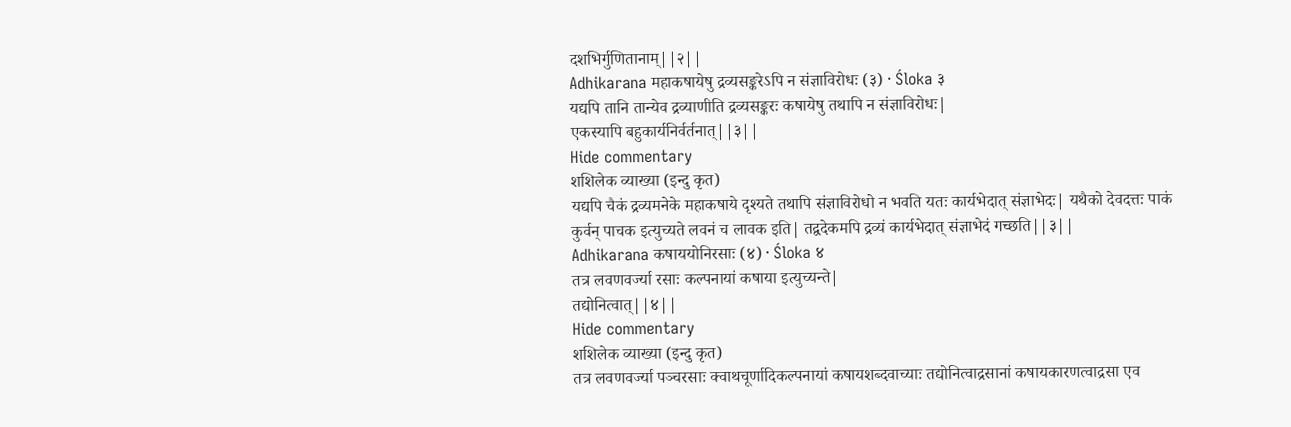दशभिर्गुणितानाम्||२||
Adhikarana महाकषायेषु द्रव्यसङ्करेऽपि न संज्ञाविरोधः (३) · Śloka ३
यद्यपि तानि तान्येव द्रव्याणीति द्रव्यसङ्करः कषायेषु तथापि न संज्ञाविरोधः|
एकस्यापि बहुकार्यनिर्वर्तनात्||३||
Hide commentary
शशिलेक व्याख्या (इन्दु कृत)
यद्यपि चैकं द्रव्यमनेके महाकषाये दृश्यते तथापि संज्ञाविरोधो न भवति यतः कार्यभेदात् संज्ञाभेदः| यथैको देवदत्तः पाकं कुर्वन् पाचक इत्युच्यते लवनं च लावक इति| तद्वदेकमपि द्रव्यं कार्यभेदात् संज्ञाभेदं गच्छति||३||
Adhikarana कषाययोनिरसाः (४) · Śloka ४
तत्र लवणवर्ज्या रसाः कल्पनायां कषाया इत्युच्यन्ते|
तद्योनित्वात्||४||
Hide commentary
शशिलेक व्याख्या (इन्दु कृत)
तत्र लवणवर्ज्या पञ्चरसाः क्वाथचूर्णादिकल्पनायां कषायशब्दवाच्याः तद्योनित्वाद्रसानां कषायकारणत्वाद्रसा एव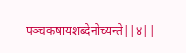पञ्चकषायशब्देनोच्यन्ते||४||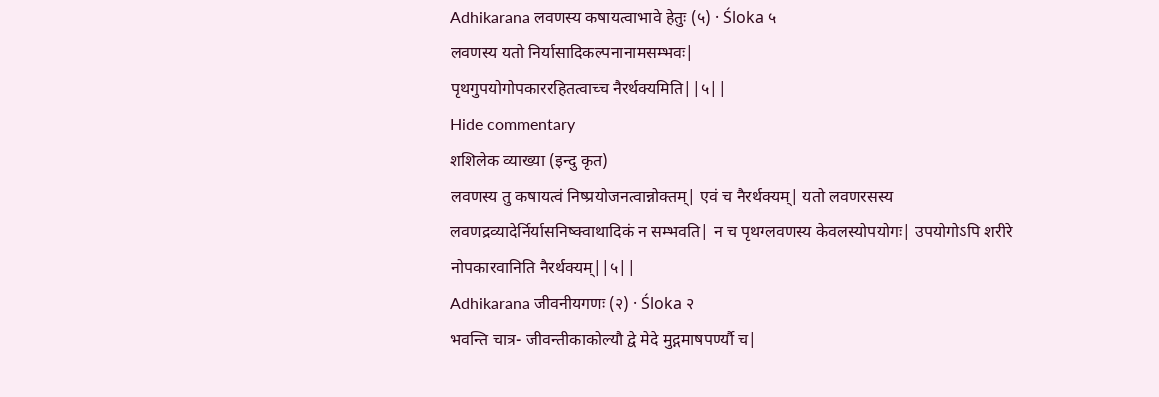Adhikarana लवणस्य कषायत्वाभावे हेतुः (५) · Śloka ५
लवणस्य यतो निर्यासादिकल्पनानामसम्भवः|
पृथगुपयोगोपकाररहितत्वाच्च नैरर्थक्यमिति||५||
Hide commentary
शशिलेक व्याख्या (इन्दु कृत)
लवणस्य तु कषायत्वं निष्प्रयोजनत्वान्नोक्तम्| एवं च नैरर्थक्यम्| यतो लवणरसस्य लवणद्रव्यादेर्निर्यासनिष्क्वाथादिकं न सम्भवति| न च पृथग्लवणस्य केवलस्योपयोगः| उपयोगोऽपि शरीरे नोपकारवानिति नैरर्थक्यम्||५||
Adhikarana जीवनीयगणः (२) · Śloka २
भवन्ति चात्र- जीवन्तीकाकोल्यौ द्वे मेदे मुद्गमाषपर्ण्यौ च|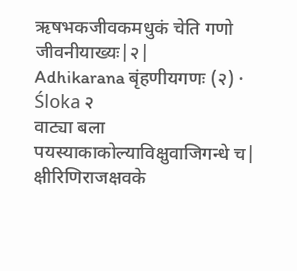ऋषभकजीवकमधुकं चेति गणो जीवनीयाख्यः|२|
Adhikarana बृंहणीयगणः (२) · Śloka २
वाट्या बला पयस्याकाकोल्याविक्षुवाजिगन्धे च|
क्षीरिणिराजक्षवके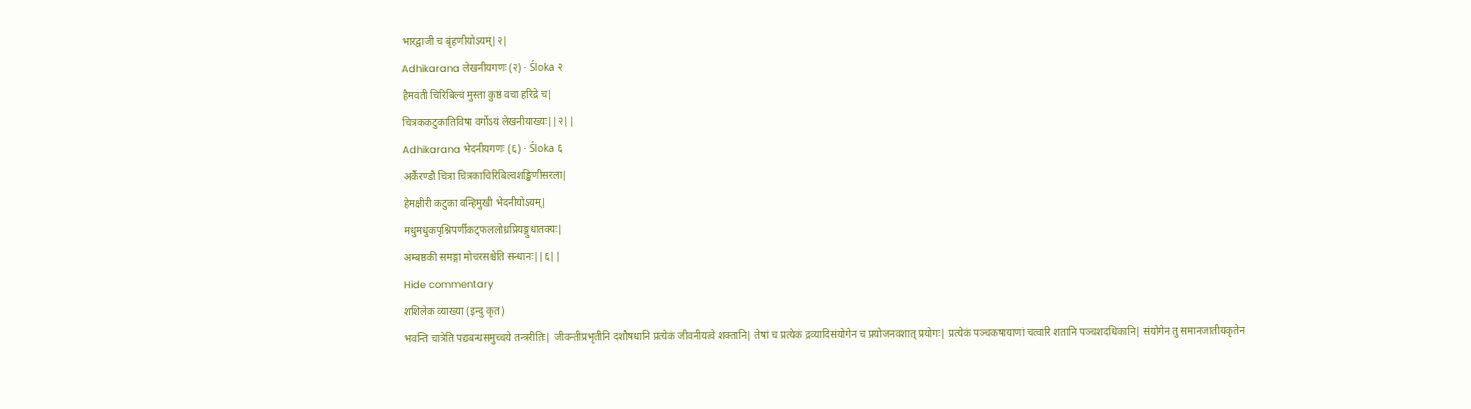भारद्वाजी च बृंहणीयोऽयम्|२|
Adhikarana लेखनीयगणः (२) · Śloka २
हैमवती चिरिबिल्वं मुस्ता कुष्ठं वचा हरिद्रे च|
चित्रककटुकातिविषा वर्गोऽयं लेखनीयाख्यः||२||
Adhikarana भेदनीयगणः (६) · Śloka ६
अर्कैरण्डौ चित्रा चित्रकाचिरिबिल्वशङ्खिणीसरला|
हेमक्षीरी कटुका वन्हिमुखी भेदनीयोऽयम्|
मधुमधुकपृश्निपर्णीकट्फललोध्रप्रियङ्गुधातक्यः|
अम्बष्ठकी समङ्गा मोचरसश्चेति सन्धानः||६||
Hide commentary
शशिलेक व्याख्या (इन्दु कृत)
भवन्ति चात्रेति पद्यबन्धसमुच्चये तन्त्ररीतिः| जीवन्तीप्रभृतीनि दशौषधानि प्रत्येकं जीवनीयत्वे शक्तानि| तेषां च प्रत्येकं द्रव्यादिसंयोगेन च प्रयोजनवशात् प्रयोगः| प्रत्येकं पञ्चकषायाणां चत्वारि शतानि पञ्चशदधिकानि| संयोगेन तु समानजातीयकृतेन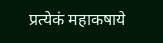प्रत्येकं महाकषाये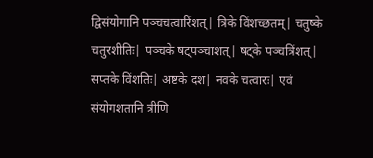द्विसंयोगानि पञ्चचत्वारिंशत्| त्रिके विंशच्छतम्| चतुष्के चतुरशीतिः| पञ्चके षट्पञ्चाशत्| षट्के पञ्चत्रिंशत्| सप्तके विंशतिः| अष्टके दश| नवके चत्वारः| एवं संयोगशतानि त्रीणि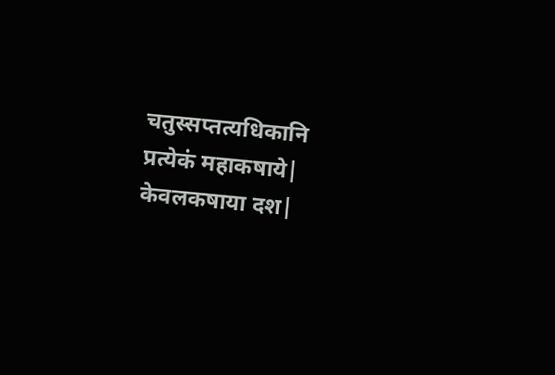चतुस्सप्तत्यधिकानि प्रत्येकं महाकषाये| केवलकषाया दश|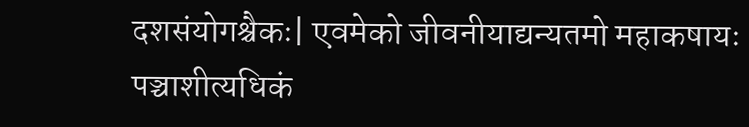दशसंयोगश्चैकः| एवमेको जीवनीयाद्यन्यतमो महाकषायः पञ्चाशीत्यधिकं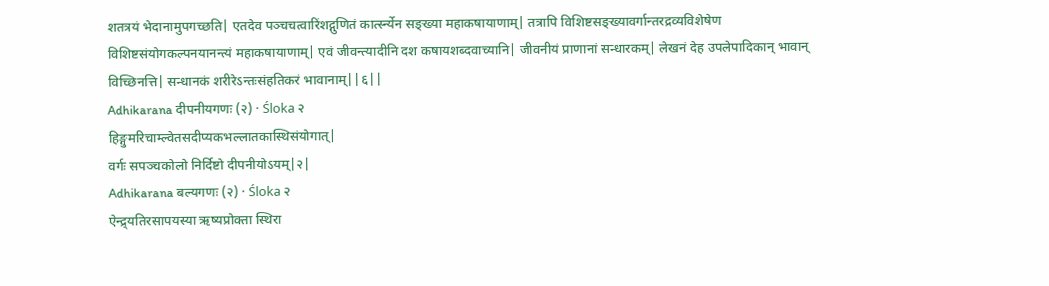शतत्रयं भेदानामुपगच्छति| एतदेव पञ्चचत्वारिंशद्गुणितं कार्त्स्न्येन सङ्ख्या महाकषायाणाम्| तत्रापि विशिष्टसङ्ख्यावर्गान्तरद्रव्यविशेषेण विशिष्टसंयोगकल्पनयानन्त्यं महाकषायाणाम्| एवं जीवन्त्यादीनि दश कषायशब्दवाच्यानि| जीवनीयं प्राणानां सन्धारकम्| लेखनं देह उपलेपादिकान् भावान् विच्छिनत्ति| सन्धानकं शरीरेऽन्तःसंहतिकरं भावानाम्||६||
Adhikarana दीपनीयगणः (२) · Śloka २
हिङ्गुमरिचाम्ल्वेतसदीप्यकभल्लातकास्थिसंयोगात्|
वर्गः सपञ्चकोलो निर्दिष्टो दीपनीयोऽयम्|२|
Adhikarana बल्यगणः (२) · Śloka २
ऐन्द्र्यतिरसापयस्या ऋष्यप्रोक्ता स्थिरा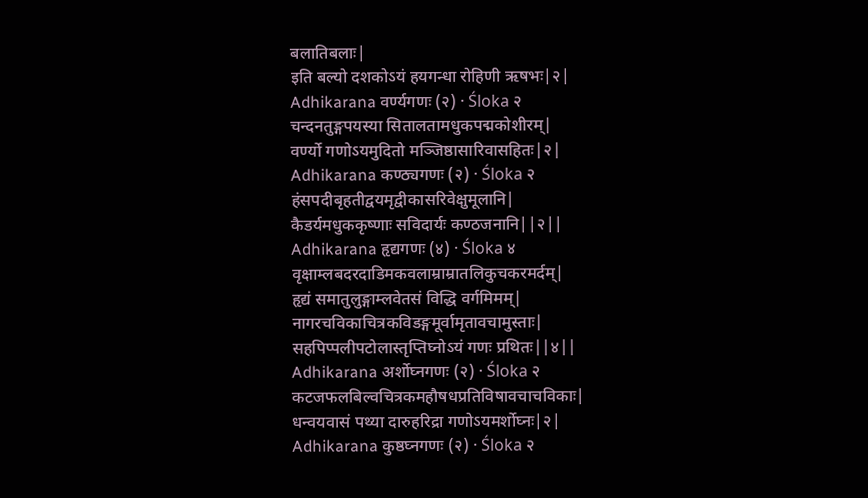बलातिबलाः|
इति बल्यो दशकोऽयं हयगन्धा रोहिणी ऋषभः|२|
Adhikarana वर्ण्यगणः (२) · Śloka २
चन्दनतुङ्गपयस्या सितालतामधुकपद्मकोशीरम्|
वर्ण्यो गणोऽयमुदितो मञ्जिष्ठासारिवासहितः|२|
Adhikarana कण्ठ्यगणः (२) · Śloka २
हंसपदीबृहतीद्वयमृद्वीकासरिवेक्षुमूलानि|
कैडर्यमधुककृष्णाः सविदार्यः कण्ठजनानि||२||
Adhikarana हृद्यगणः (४) · Śloka ४
वृक्षाम्लबदरदाडिमकवलाम्राम्रातलिकुचकरमर्दम्|
हृद्यं समातुलुङ्गाम्लवेतसं विद्धि वर्गमिमम्|
नागरचविकाचित्रकविडङ्गमूर्वामृतावचामुस्ताः|
सहपिप्पलीपटोलास्तृप्तिघ्नोऽयं गणः प्रथितः||४||
Adhikarana अर्शोघ्नगणः (२) · Śloka २
कटजफलबिल्वचित्रकमहौषधप्रतिविषावचाचविकाः|
धन्वयवासं पथ्या दारुहरिद्रा गणोऽयमर्शोघ्नः|२|
Adhikarana कुष्ठघ्नगणः (२) · Śloka २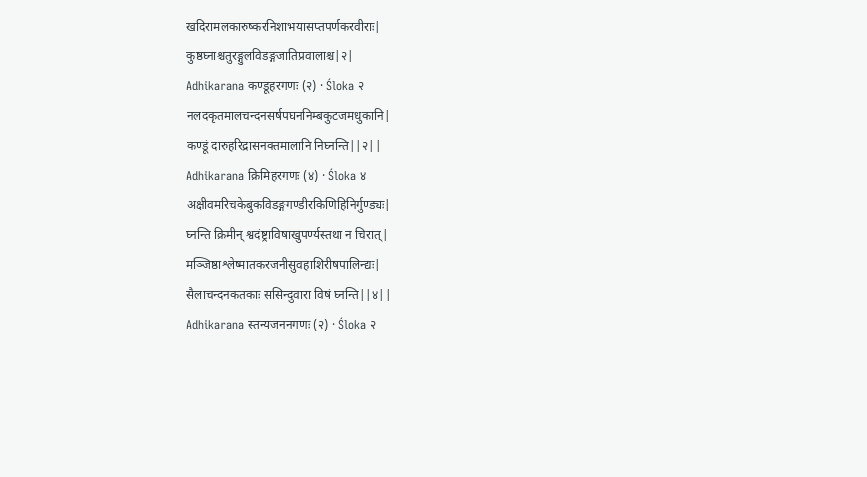खदिरामलकारुष्करनिशाभयासप्तपर्णकरवीराः|
कुष्ठघ्नाश्चतुरङ्गुलविडङ्गजातिप्रवालाश्च|२|
Adhikarana कण्डूहरगणः (२) · Śloka २
नलदकृतमालचन्दनसर्षपघननिम्बकुटजमधुकानि|
कण्डूं दारुहरिद्रासनक्तमालानि निघ्नन्ति||२||
Adhikarana क्रिमिहरगणः (४) · Śloka ४
अक्षीवमरिचकेबुकविडङ्गगण्डीरकिणिहिनिर्गुण्ड्यः|
घ्नन्ति क्रिमीन् श्वदंष्ट्राविषाखुपर्ण्यस्तथा न चिरात्|
मञ्जिष्ठाश्लेष्मातकरजनीसुवहाशिरीषपालिन्द्यः|
सैलाचन्दनकतकाः ससिन्दुवारा विषं घ्नन्ति||४||
Adhikarana स्तन्यजननगणः (२) · Śloka २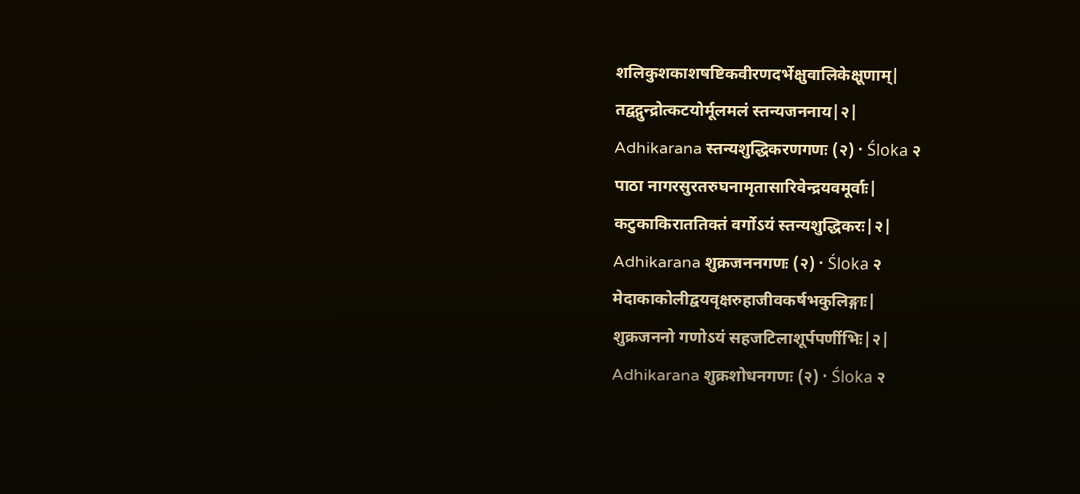शलिकुशकाशषष्टिकवीरणदर्भेक्षुवालिकेक्षूणाम्|
तद्वद्गुन्द्रोत्कटयोर्मूलमलं स्तन्यजननाय|२|
Adhikarana स्तन्यशुद्धिकरणगणः (२) · Śloka २
पाठा नागरसुरतरुघनामृतासारिवेन्द्रयवमूर्वाः|
कटुकाकिराततिक्तं वर्गोऽयं स्तन्यशुद्धिकरः|२|
Adhikarana शुक्रजननगणः (२) · Śloka २
मेदाकाकोलीद्वयवृक्षरुहाजीवकर्षभकुलिङ्गाः|
शुक्रजननो गणोऽयं सहजटिलाशूर्पपर्णीभिः|२|
Adhikarana शुक्रशोधनगणः (२) · Śloka २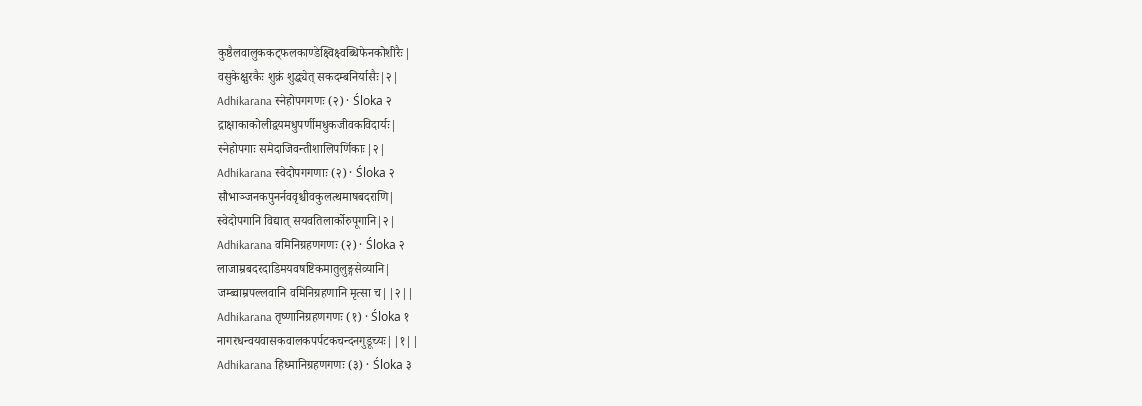कुष्ठैलवालुककट्फलकाण्डेक्ष्विक्ष्वब्धिफेनकोशीरैः|
वसुकेक्षुरकैः शुक्रं शुद्ध्येत् सकदम्बनिर्यासैः|२|
Adhikarana स्नेहोपगगणः (२) · Śloka २
द्राक्षाकाकोलीद्वयमधुपर्णीमधुकजीवकविदार्यः|
स्नेहोपगाः समेदाजिवन्तीशालिपर्णिकाः|२|
Adhikarana स्वेदोपगगणाः (२) · Śloka २
सौभाञ्जनकपुनर्नववृश्चीवकुलत्थमाषबदराणि|
स्वेदोपगानि विद्यात् सयवतिलार्कोरुपूगानि|२|
Adhikarana वमिनिग्रहणगणः (२) · Śloka २
लाजाम्रबदरदाडिमयवषष्टिकमातुलुङ्गसेव्यानि|
जम्ब्वाम्रपल्लवानि वमिनिग्रहणानि मृत्सा च||२||
Adhikarana तृष्णानिग्रहणगणः (१) · Śloka १
नागरधन्वयवासकवालकपर्पटकचन्दनगुडूच्यः||१||
Adhikarana हिध्मानिग्रहणगणः (३) · Śloka ३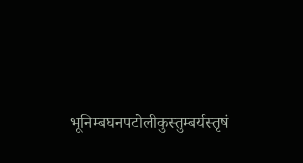भूनिम्बघनपटोलीकुस्तुम्बर्यस्तृषं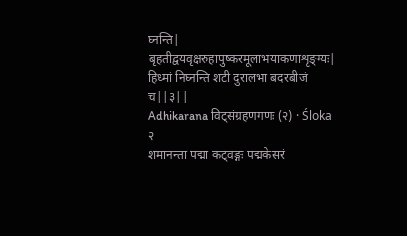घ्नन्ति|
बृहतीद्वयवृक्षरुहापुष्करमूलाभयाकणाशृङ्ग्यः|
हिध्मां निघ्नन्ति शटी दुरालभा बदरबीजं च||३||
Adhikarana विट्संग्रहणगणः (२) · Śloka २
शमानन्ता पद्मा कट्वङ्गः पद्मकेसरं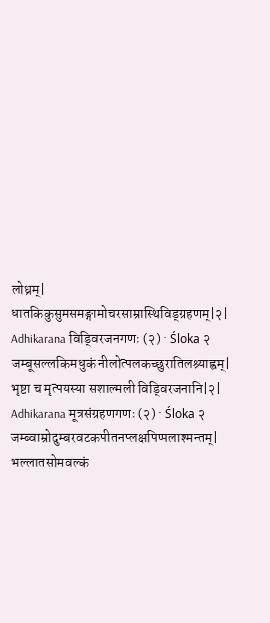लोध्रम्|
धातकिकुसुमसमङ्गामोचरसाम्रास्थिविड्ग्रहणम्|२|
Adhikarana विड्विरजनगणः (२) · Śloka २
जम्बूसल्लकिमधुकं नीलोत्पलकच्छुरातिलश्र्याह्वम्|
भृष्टा च मृत्पयस्या सशाल्मली विड्विरजनानि|२|
Adhikarana मूत्रसंग्रहणगणः (२) · Śloka २
जम्ब्वाम्रोदुम्बरवटकपीतनप्लक्षपिप्पलाश्मन्तम्|
भल्लातसोमवल्कं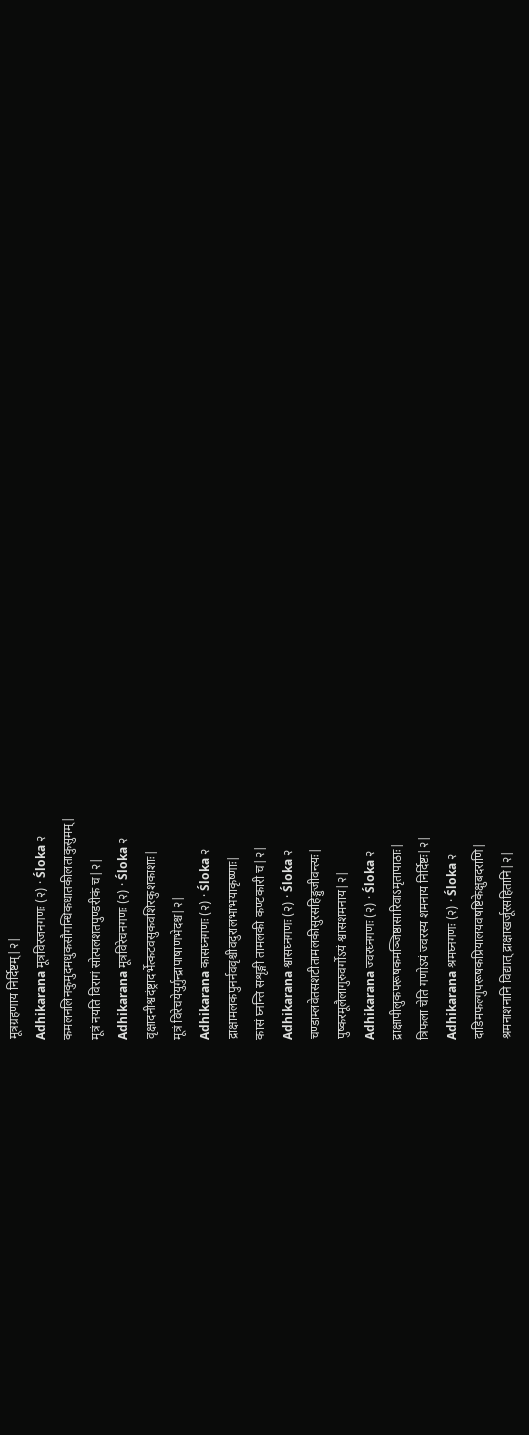मूत्रग्रहणाय निर्दिष्टम्|२|
Adhikarana मूत्रविरजनगणः (२) · Śloka २
कमलनलिनकुमुदमधुकसौगन्धिकधातकीलताकुसुमम्|
मूत्रं नयति विरागं सोत्पलशतपुण्डरीकं च|२|
Adhikarana मूत्रविरेचनगणः (२) · Śloka २
वृक्षादनीश्वदंष्ट्रादर्भेत्कटवसुकवशिरकुशकाशाः|
मूत्रं विरेचयेयुर्गुन्द्रापाषाणभेदश्च|२|
Adhikarana कासघ्नगणः (२) · Śloka २
द्राक्षामलकपुनर्नववृश्चीवदुरालभाभयाकृष्णाः|
कासं घ्नन्ति सशृङ्गी तामलकी कण्टकारी च|२|
Adhikarana श्वासघ्नगणः (२) · Śloka २
चण्डाम्लवेतसशटीतामलकीसुरसहिङ्गुजीवन्त्यः|
पुष्करमूलैलागुरुवर्गोऽयं श्वासशमनाय|२|
Adhikarana ज्वरघ्नगणः (२) · Śloka २
द्राक्षापीलुकपरूषकमञ्जिष्ठासारिवाऽमृतापाठाः|
त्रिफला चेति गणोऽयं ज्वरस्य शमनाय निर्दिष्टः|२|
Adhikarana श्रमघ्नगणः (२) · Śloka २
दाडिमफल्गुपरूषकप्रियालयवषष्टिकेक्षुबदराणि|
श्रमनाशनानि विद्यात् द्राक्षाखर्जूरसहितानि|२|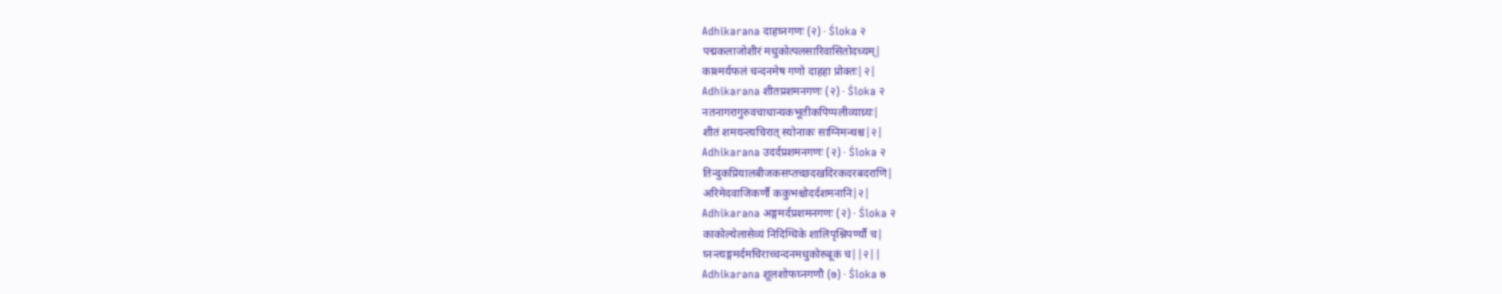Adhikarana दाहघ्नगणः (२) · Śloka २
पद्मकलाजोशीरं मधुकोत्पलसारिवासितोदच्यम्|
काश्मर्यफलं चन्दनमेष गणो दाहहा प्रोक्तः|२|
Adhikarana शीतप्रशमनगणः (२) · Śloka २
नतनागरागुरुवचाधान्यकभूतीकपिप्पलीव्याघ्र्यः|
शीतं शमयन्त्यचिरात् स्योनाकः साग्निमन्थश्च|२|
Adhikarana उदर्दप्रशमनगणः (२) · Śloka २
तिन्दुकप्रियालबीजकसप्तच्छदखदिरकदरबदराणि|
अरिमेदवाजिकर्णौ ककुभश्चोदर्दशमनानि|२|
Adhikarana अङ्गमर्दप्रशमनगणः (२) · Śloka २
काकोल्येलासेव्यं निदिग्धिके शालिपृश्निपर्ण्यौ च|
घ्नन्त्यङ्गमर्दमचिराच्चन्दनमधुकोरुबूकं च||२||
Adhikarana शूलशोफघ्नगणौ (७) · Śloka ७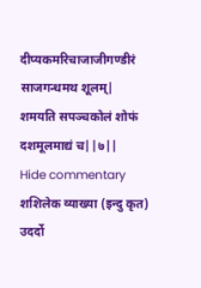दीप्यकमरिचाजाजीगण्डीरं साजगन्धमथ शूलम्|
शमयति सपञ्चकोलं शोफं दशमूलमाद्यं च||७||
Hide commentary
शशिलेक व्याख्या (इन्दु कृत)
उदर्दो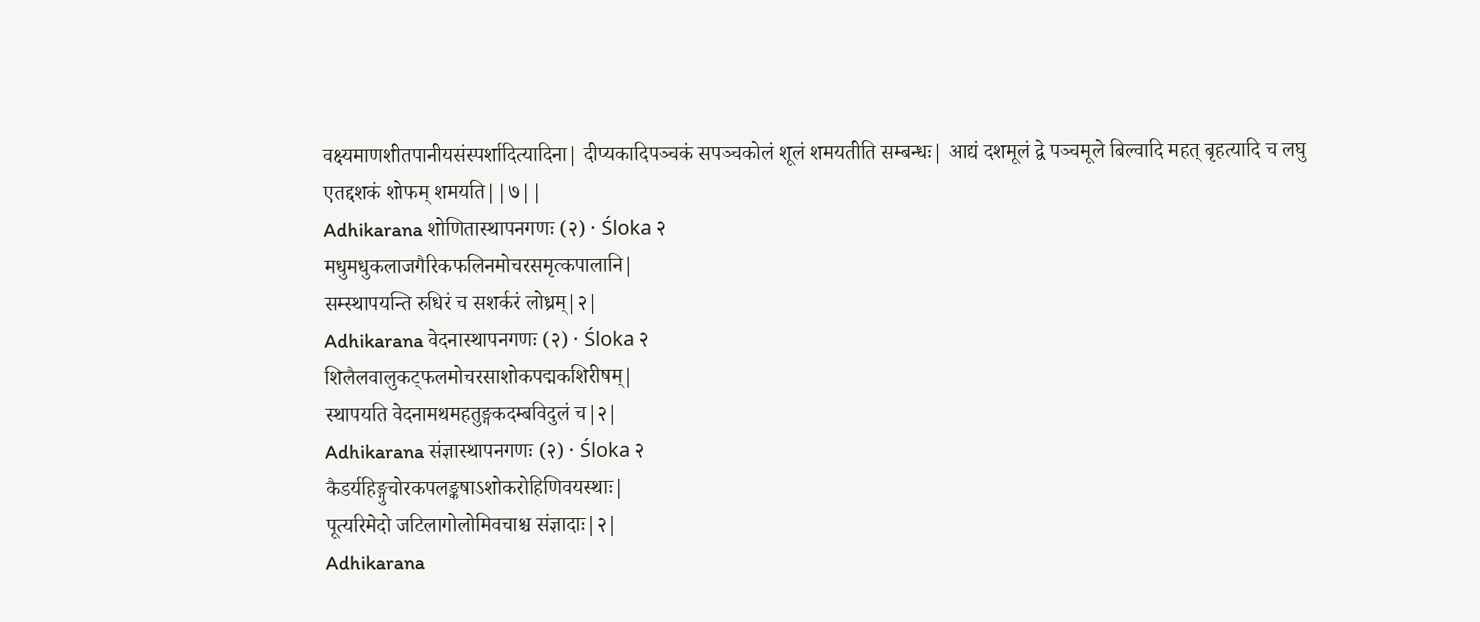वक्ष्यमाणशीतपानीयसंस्पर्शादित्यादिना| दीप्यकादिपञ्चकं सपञ्चकोलं शूलं शमयतीति सम्बन्धः| आद्यं दशमूलं द्वे पञ्चमूले बिल्वादि महत् बृहत्यादि च लघु एतद्दशकं शोफम् शमयति||७||
Adhikarana शोणितास्थापनगणः (२) · Śloka २
मधुमधुकलाजगैरिकफलिनमोचरसमृत्कपालानि|
सम्स्थापयन्ति रुधिरं च सशर्करं लोध्रम्|२|
Adhikarana वेदनास्थापनगणः (२) · Śloka २
शिलैलवालुकट्फलमोचरसाशोकपद्मकशिरीषम्|
स्थापयति वेदनामथमहतुङ्गकदम्बविदुलं च|२|
Adhikarana संज्ञास्थापनगणः (२) · Śloka २
कैडर्यहिङ्गुचोरकपलङ्कषाऽशोकरोहिणिवयस्थाः|
पूत्यरिमेदो जटिलागोलोमिवचाश्च संज्ञादाः|२|
Adhikarana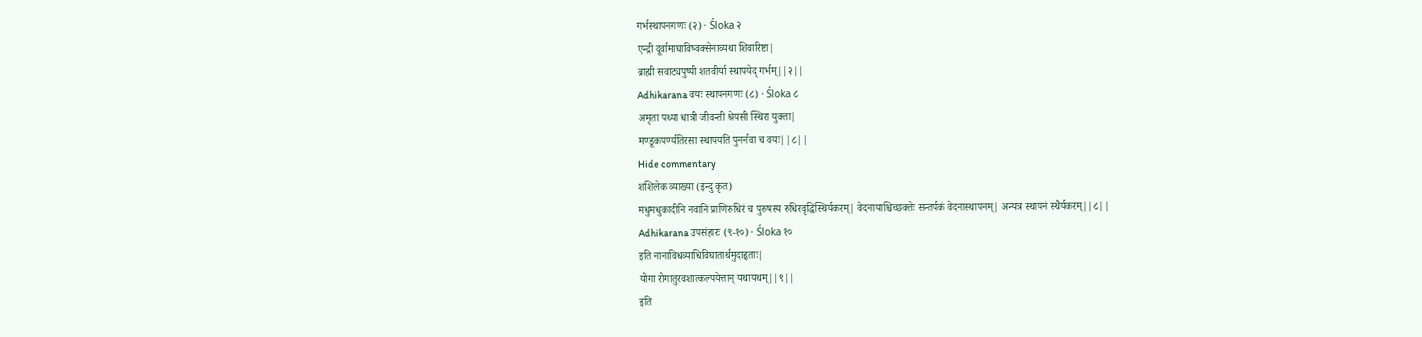गर्भस्थापनगणः (२) · Śloka २
एन्द्री दूर्वामाघाविष्वक्सेनाव्यथा शिवारिष्टा|
ब्राह्मी सवाट्यपुष्पी शतवीर्या स्थापयेद् गर्भम्||२||
Adhikarana वयः स्थापनगणः (८) · Śloka ८
अमृता पथ्या धात्री जीवन्ती श्रेयसी स्थिरा युक्ता|
मण्डूकपर्ण्यतिरसा स्थापयति पुनर्नवा च वयः||८||
Hide commentary
शशिलेक व्याख्या (इन्दु कृत)
मधुमधुकादीनि नवानि प्राणिरुधिरं च पुरुषस्य रुधिरवृद्धिस्थिर्यकरम्| वेदनायाश्चिच्छक्तेः सन्तर्पकं वेदनास्थापनम्| अन्यत्र स्थापनं स्थैर्यकरम्||८||
Adhikarana उपसंहारः (९-१०) · Śloka १०
इति नानाविधव्याधिविघातार्थमुदाहृताः|
योगा रोगातुरवशात्कल्पयेत्तान् यथायथम्||९||
इति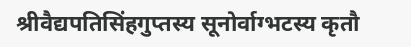श्रीवैद्यपतिसिंहगुप्तस्य सूनोर्वाग्भटस्य कृतौ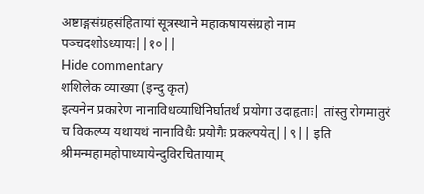अष्टाङ्गसंग्रहसंहितायां सूत्रस्थाने महाकषायसंग्रहो नाम पञ्चदशोऽध्यायः||१०||
Hide commentary
शशिलेक व्याख्या (इन्दु कृत)
इत्यनेन प्रकारेण नानाविधव्याधिनिर्घातर्थं प्रयोगा उदाहृताः| तांस्तु रोगमातुरं च विकल्प्य यथायथं नानाविधैः प्रयोगैः प्रकल्पयेत्||९|| इति श्रीमन्महामहोपाध्यायेन्दुविरचितायाम्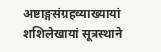अष्टाङ्गसंग्रहव्याख्यायां शशिलेखायां सूत्रस्थाने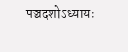पञ्चदशोऽध्यायः